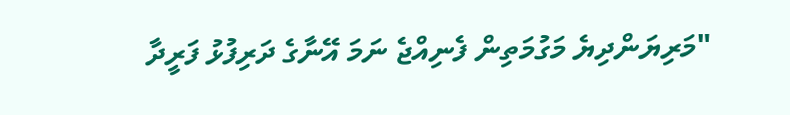"މަރިޔަންދިޔެ މަގުމަތިން ފެނިއްޖެ ނަމަ އޭނާގެ ދަރިފުޅު ފަރީދާ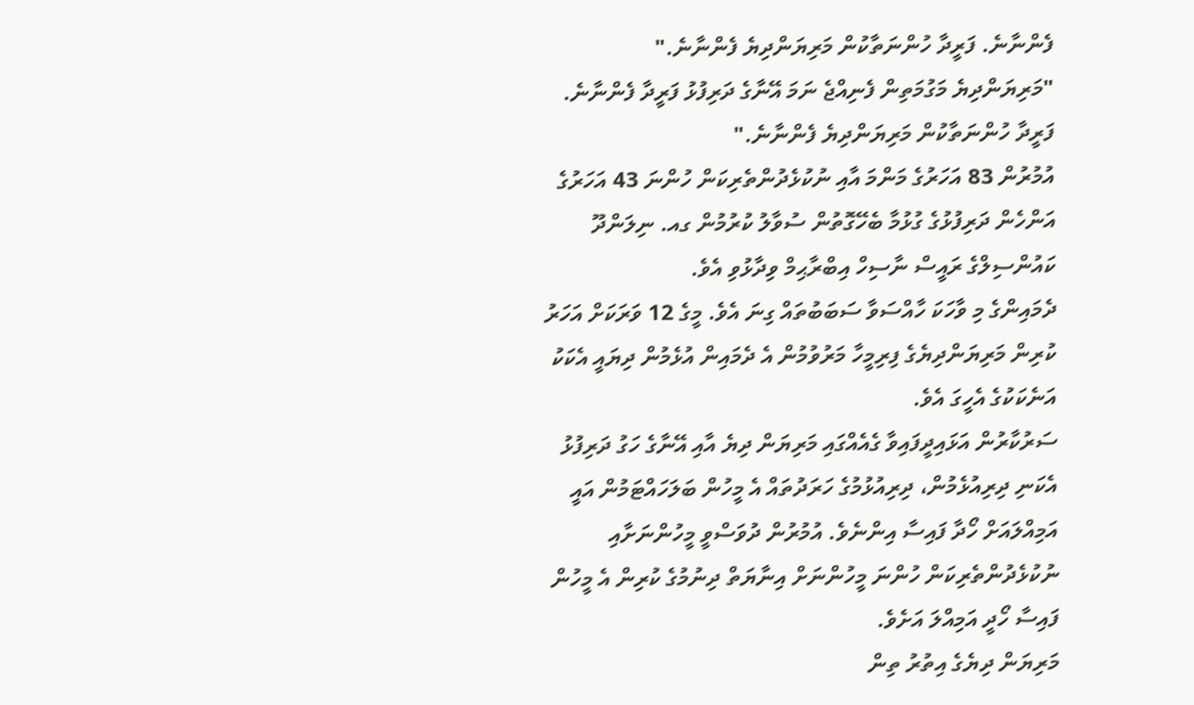ފެންނާނެ. ފަރީދާ ހުންނަތާކުން މަރިޔަންދިޔެ ފެންނާނެ."
"މަރިޔަންދިޔެ މަގުމަތިން ފެނިއްޖެ ނަމަ އޭނާގެ ދަރިފުޅު ފަރީދާ ފެންނާނެ. ފަރީދާ ހުންނަތާކުން މަރިޔަންދިޔެ ފެންނާނެ."
އުމުރުން 83 އަހަރުގެ މަންމަ އާއި ނުކުޅެދުންތެރިކަން ހުންނަ 43 އަހަރުގެ އަންހެން ދަރިފުޅުގެ ގުޅުމާ ބެހޭގޮތުން ސުވާލު ކުރުމުން ގއ. ނިލަންދޫ ކައުންސިލްގެ ރައީސް ނާސިހް އިބްރާޙިމް ވިދާޅުވި އެވެ.
ދެމައިންގެ މި ވާހަކަ ހާއްސަވާ ސަބަބުތައް ގިނަ އެވެ. މީގެ 12 ވަރަކަށް އަހަރު ކުރިން މަރިޔަންދިޔެގެ ފިރިމީހާ މަރުވުމުން އެ ދެމައިން އުޅެމުން ދިޔައީ އެކަކު އަނެކަކުގެ އެހީގަ އެވެ.
ސަރުކާރުން އަޅައިދީފައިވާ ގެއެއްގައި މަރިޔަން ދިޔެ އާއި އޭނާގެ ހަގު ދަރިފުޅު އެކަނި ދިރިއުޅެމުން، ދިރިއުޅުމުގެ ހަރަދުތައް އެ މީހުން ބަލަހައްޓަމުން އައީ އަމިއްލައަށް ހޯދާ ފައިސާ އިންނެވެ. އުމުރުން ދުވަސްވީ މީހުންނަށާއި ނުކުޅެދުންތެރިކަން ހުންނަ މީހުންނަށް އިނާޔަތް ދިނުމުގެ ކުރިން އެ މީހުން ފައިސާ ހޯދީ އަމިއްލަ އަށެވެ.
މަރިޔަން ދިޔެގެ އިތުރު ތިން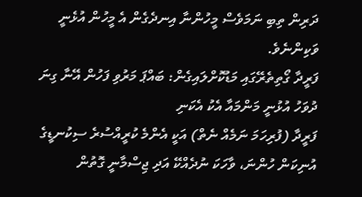ދަރިން ތިބި ނަމަވެސް މީހުންނާ އިނދެގެން އެ މީހުން އުޅެނީ ވަކިންނެވެ.
ފަރީދާ ގޯތިތެރޭގައި މަޑުކޮށްލައިގެން: ބައްޕަ މަރުވި ފަހުން އޭނާ ގިނަ ދުވަހު އުޅުނީ މަންމައާ އެކު އެކަނި
ފަރީދާ (ފުރިހަމަ ނަމެއް ނެތް) އަކީ އެންމެ ކުރީއްސުރެ ސިކުނޑީގެ އުނިކަން ހުންނަ، ވާހަކަ ނުދެއްކޭ އަދި ޖިސްމާނީ ގޮތުން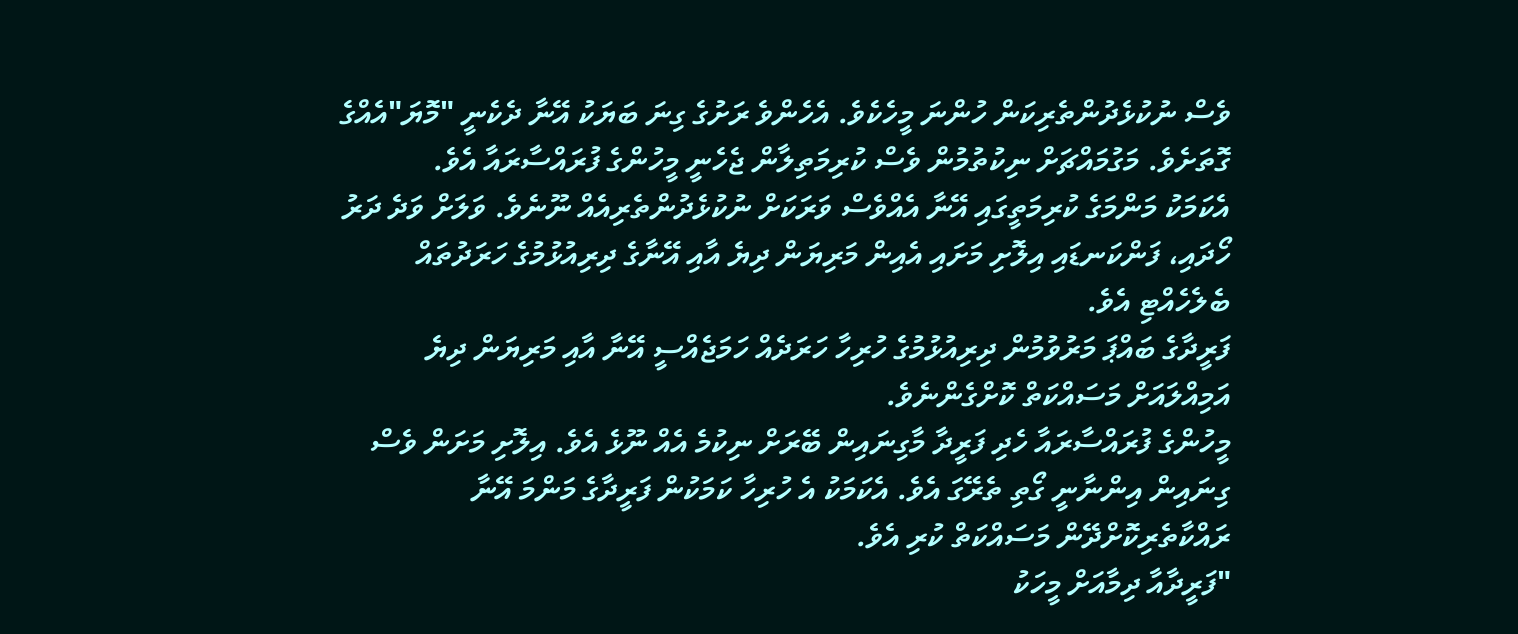ވެސް ނުކުޅެދުންތެރިކަން ހުންނަ މީހެކެވެ. އެހެންވެ ރަށުގެ ގިނަ ބަޔަކު އޭނާ ދެކެނީ "މޮޔަ"އެއްގެ ގޮތަށެވެ. މަގުމައްޗަށް ނިކުތުމުން ވެސް ކުރިމަތިލާން ޖެހެނީ މީހުންގެ ފުރައްސާރައާ އެވެ.
އެކަމަކު މަންމަގެ ކުރިމަތީގައި އޭނާ އެއްވެސް ވަރަކަށް ނުކުޅެދުންތެރިއެއް ނޫނެވެ. ވަލަށް ވަދެ ދަރު ހޯދައި، ފަންކަނޑައި އިލޮށި މަށައި އެއިން މަރިޔަން ދިޔެ އާއި އޭނާގެ ދިރިއުޅުމުގެ ހަރަދުތައް ބެލެހެއްޓި އެވެ.
ފަރީދާގެ ބައްޕަ މަރުވުމުން ދިރިއުޅުމުގެ ހުރިހާ ހަރަދެއް ހަމަޖެއްސީ އޭނާ އާއި މަރިޔަން ދިޔެ އަމިއްލައަށް މަސައްކަތް ކޮށްގެންނެވެ.
މީހުންގެ ފުރައްސާރައާ ހެދި ފަރީދާ މާގިނައިން ބޭރަށް ނިކުމެ އެއް ނޫޅެ އެވެ. އިލޮށި މަށަން ވެސް ގިނައިން އިންނާނީ ގޯތި ތެރޭގަ އެވެ. އެކަމަކު އެ ހުރިހާ ކަމަކުން ފަރީދާގެ މަންމަ އޭނާ ރައްކާތެރިކޮށްދޭން މަސައްކަތް ކުރި އެވެ.
"ފަރީދާއާ ދިމާއަށް މީހަކު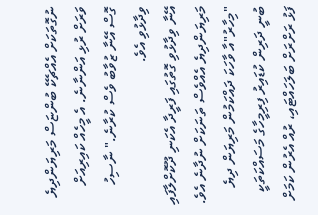ނުގޮތަކަށް އެއްޗެކޭ ބުންޏަސް މަރިޔަންދިޔެ ވަރަށް ރުޅި އަންނާނެ. އެ މީހެއް ކައިރިއަށް ގޮސް އޭނާ ޒުވާބު ވެސް ކުރާނެ." ނާސިހު ވިދާޅުވި އެވެ.
އޭނާ ވިދާޅުވި ގޮތުގައި ފަރީދާ އެކަނި ދޫކޮށްލާފައި މަރިޔަންދިޔެ އެއްވެސް ތަނަކަށް ނުދާނެ އެވެ.
"މިހާރު"އާ ވާހަކަ ދައްކަމުން މަރިޔަން ދިޔެ ބުނީ ދަރިން ކުޑައިރު ފިރިމީހާގެ މަސައްކަތަކީ ފަޅު ރަށްރަށް ބަލަހައްޓައި، ރުއް އެރުން ކަމަށް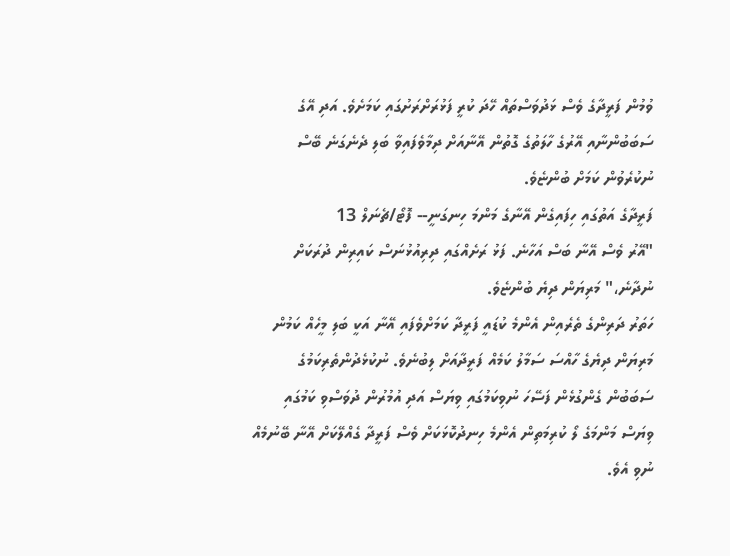ވުމުން ފަރީދާގެ ވެސް ޅަދުވަސްތައް ހޭދަ ކުރީ ފަޅުރަށްރަށުގައި ކަމަށެވެ. އަދި އޭގެ ސަބަބުންނާއި އޭރުގެ ހާލަތުގެ ގޮތުން އޭނާއަށް ދިމާވެފައިވާ ބަލި ދެނެގަނެ ބޭސް ނުކުރެވުން ކަމަށް ބުންޏެވެ.
ފަރީދާގެ އަތުގައި ހިފައިގެން އޭނާގެ މަންމަ ހިނގަނީ-- ފޮޓޯ/ޗެނަލް 13
"އޭރު ވެސް އޭނާ ބަސް އަހާނެ. ފަޅު ރަށެއްގައި ދިރިއުޅުނަސް ކައިރިން ދުރަކަށް ނުދާނެ،" މަރިޔަން ދިޔެ ބުންޏެވެ.
ހަތަރު ދަރިންގެ ތެރެއިން އެންމެ ކުޑައީ ފަރީދާ ކަމަށްވެފައި އޭނާ އަކީ ބަލި މީހެއް ކަމުން މަރިޔަން ދިޔެގެ ހާއްސަ ސަމާލު ކަމެއް ފަރީދާއަށް ލިބުނެވެ. ނުކުޅެދުންތެރިކަމުގެ ސަބަބުން ގެންގުޅެން ފަސޭހަ ނުވިކަމުގައި ވިޔަސް އަދި އުމުރުން ދުވަސްވި ކަމުގައި ވިޔަސް މަންމަގެ ލޯ ކުރިމަތިން އެންމެ ހިނދުކޮޅަކަށް ވެސް ފަރީދާ ގެއްލޭކަށް އޭނާ ބޭނުމެއް ނުވި އެވެ.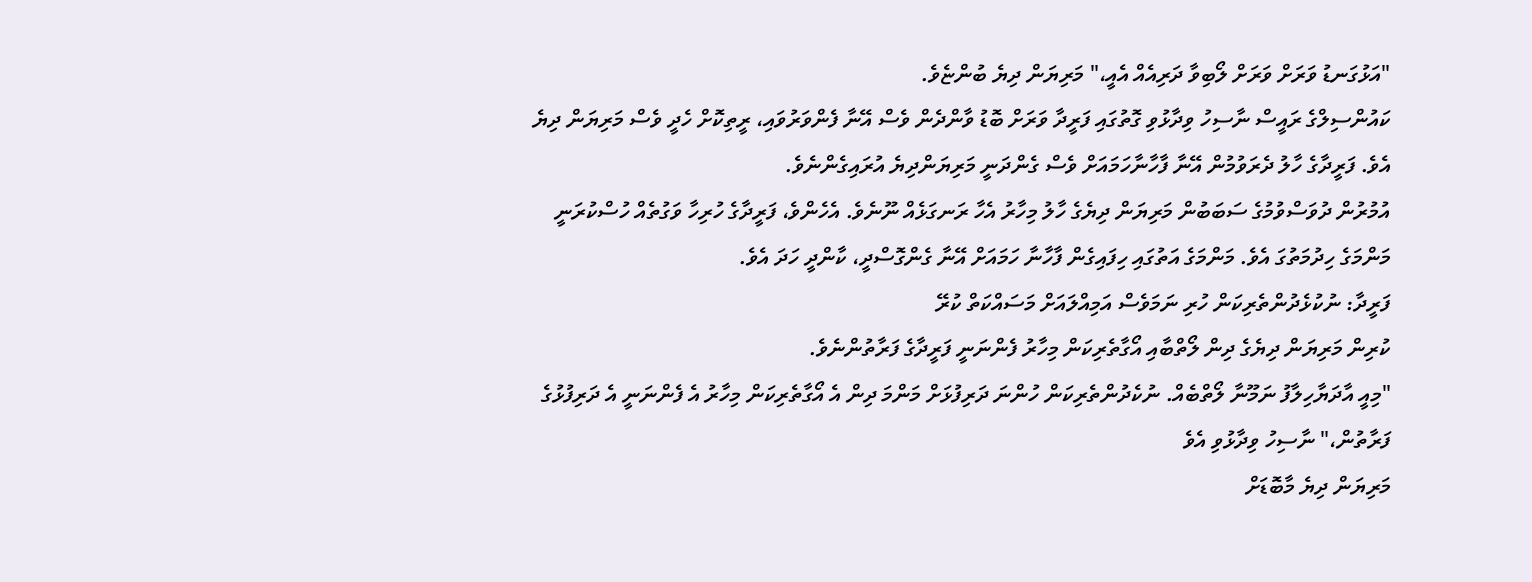"އަޅުގަނޑު ވަރަށް ވަރަށް ލޯބިވާ ދަރިއެއް އެއީ،" މަރިޔަން ދިޔެ ބުންޏެވެ.
ކައުންސިލްގެ ރައީސް ނާސިހު ވިދާޅުވި ގޮތުގައި ފަރީދާ ވަރަށް ބޮޑު ވާންދެން ވެސް އޭނާ ފެންވަރުވައި، ރީތިކޮށް ހެދީ ވެސް މަރިޔަން ދިޔެ އެވެ. ފަރީދާގެ ހާލު ދެރަވުމުން އޭނާ ފާހާނާހަމައަށް ވެސް ގެންދަނީ މަރިޔަންދިޔެ އުރައިގެންނެވެ.
އުމުރުން ދުވަސްވުމުގެ ސަބަބުން މަރިޔަން ދިޔެގެ ހާލު މިހާރު އެހާ ރަނގަޅެއް ނޫނެވެ. އެހެންވެ، ފަރީދާގެ ހުރިހާ ވަގުތެއް ހުސްކުރަނީ މަންމަގެ ހިދުމަތުގަ އެވެ. މަންމަގެ އަތުގައި ހިފައިގެން ފާހާނާ ހަމައަށް އޭނާ ގެންގޮސްދީ، ކާންދީ ހަދަ އެވެ.
ފަރީދާ: ނުކުޅެދުންތެރިކަން ހުރި ނަމަވެސް އަމިއްލައަށް މަސައްކަތް ކުރޭ
ކުރިން މަރިޔަން ދިޔެގެ ދިން ލޯތްބާއި އޯގާތެރިކަން މިހާރު ފެންނަނީ ފަރީދާގެ ފަރާތުންނެވެ.
"މިއީ އާދަޔާހިލާފު ނަމޫނާ ލޯތްބެއް. ނުކެދުންތެރިކަން ހުންނަ ދަރިފުޅަށް މަންމަ ދިން އެ އޯގާތެރިކަން މިހާރު އެ ފެންނަނީ އެ ދަރިފުޅުގެ ފަރާތުން،" ނާސިހު ވިދާޅުވި އެވެ
މަރިޔަން ދިޔެ މާބޮޑަށް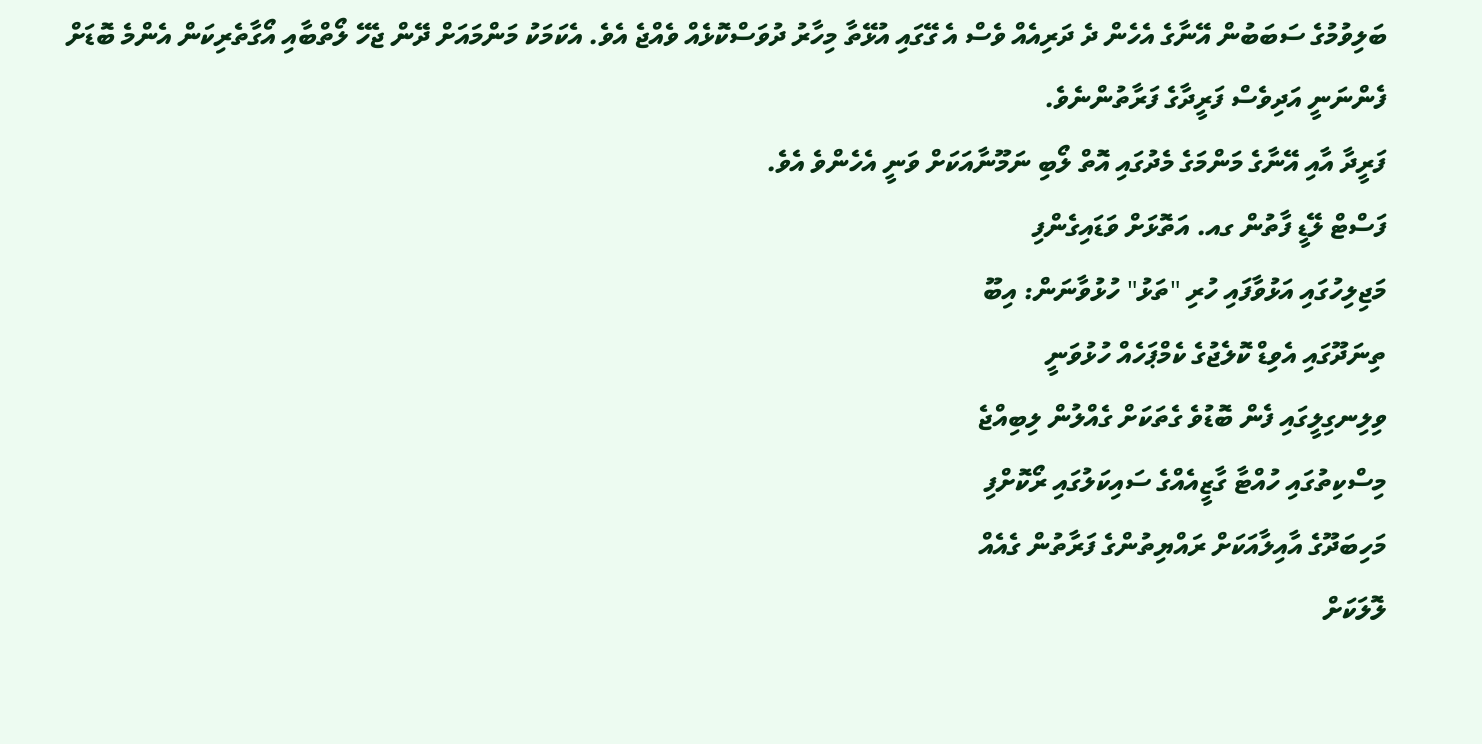ބަލިވުމުގެ ސަބަބުން އޭނާގެ އެހެން ދެ ދަރިއެއް ވެސް އެ ގޭގައި އުޅޭތާ މިހާރު ދުވަސްކޮޅެއް ވެއްޖެ އެވެ. އެކަމަކު މަންމައަށް ދޭން ޖެހޭ ލޯތްބާއި އޯގާތެރިކަން އެންމެ ބޮޑަށް ފެންނަނީ އަދިވެސް ފަރީދާގެ ފަރާތުންނެވެ.
ފަރީދާ އާއި އޭނާގެ މަންމަގެ މެދުގައި އޮތް ލޯބި ނަމޫނާއަކަށް ވަނީ އެހެންވެ އެވެ.
ފަސްޓް ލޭޑީ ފާތުން ގއ. އަތޮޅަށް ވަޑައިގެންފި
މަޖިލިހުގައި އަޅުވާފައި ހުރި "ތަޅު" ހުޅުވާނަން: އިބޫ
ތިނަދޫގައި އެވިޑް ކޮލެޖުގެ ކެމްޕަހެއް ހުޅުވަނީ
ވިލިނގިލީގައި ފެން ބޮޑުވެ ގެތަކަށް ގެއްލުން ލިބިއްޖެ
މިސްކިތުގައި ހުއްޓާ ގާޒީއެއްގެ ސައިކަލުގައި ރޯކޮށްފި
މަހިބަދޫގެ އާއިލާއަކަށް ރައްޔިތުންގެ ފަރާތުން ގެއެއް
ލޮލަކަށް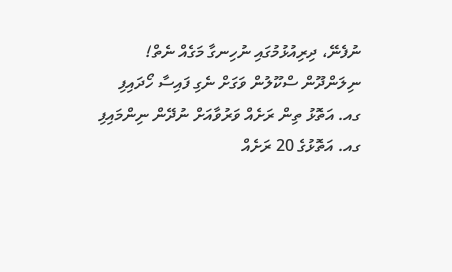ނުފެނޭ، ދިރިއުޅުމުގައި ނުހިނގާ މަގެއް ނެތް!
ނިލަންދޫން ސްކޫލުން ވަގަށް ނެގި ފައިސާ ހޯދައިފި
ގއ. އަތޮޅު ތިން ރަށެއް ވަރުވާއަށް ނުދޭން ނިންމައިފި
ގއ. އަތޮޅުގެ 20 ރަށެއް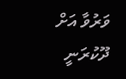ވަރުވާ އަށް ދޫކުރަނީ